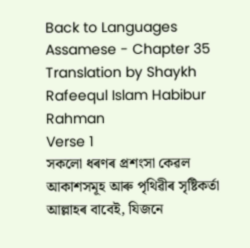Back to Languages
Assamese - Chapter 35
Translation by Shaykh Rafeequl Islam Habibur Rahman
Verse 1
সকলো ধৰণৰ প্ৰশংসা কেৱল আকাশসমূহ আৰু পৃথিৱীৰ সৃষ্টিকৰ্তা আল্লাহৰ বাবেই, যিজনে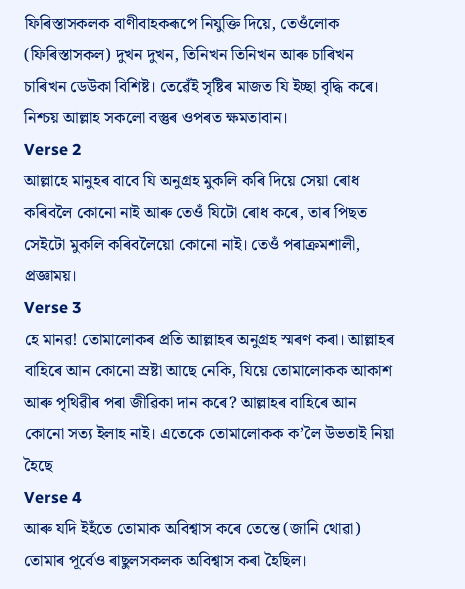ফিৰিস্তাসকলক বাণীবাহকৰূপে নিযুক্তি দিয়ে, তেওঁলোক (ফিৰিস্তাসকল) দুখন দুখন, তিনিখন তিনিখন আৰু চাৰিখন চাৰিখন ডেউকা বিশিষ্ট। তেৱেঁই সৃষ্টিৰ মাজত যি ইচ্ছা বৃদ্ধি কৰে। নিশ্চয় আল্লাহ সকলো বস্তুৰ ওপৰত ক্ষমতাবান।
Verse 2
আল্লাহে মানুহৰ বাবে যি অনুগ্ৰহ মুকলি কৰি দিয়ে সেয়া ৰোধ কৰিবলৈ কোনো নাই আৰু তেওঁ যিটো ৰোধ কৰে, তাৰ পিছত সেইটো মুকলি কৰিবলৈয়ো কোনো নাই। তেওঁ পৰাক্ৰমশালী, প্ৰজ্ঞাময়।
Verse 3
হে মানৱ! তোমালোকৰ প্ৰতি আল্লাহৰ অনুগ্ৰহ স্মৰণ কৰা। আল্লাহৰ বাহিৰে আন কোনো স্ৰষ্টা আছে নেকি, যিয়ে তোমালোকক আকাশ আৰু পৃথিৱীৰ পৰা জীৱিকা দান কৰে? আল্লাহৰ বাহিৰে আন কোনো সত্য ইলাহ নাই। এতেকে তোমালোকক ক’লৈ উভতাই নিয়া হৈছে
Verse 4
আৰু যদি ইহঁতে তোমাক অবিশ্বাস কৰে তেন্তে (জানি থোৱা) তোমাৰ পূৰ্বেও ৰাছুলসকলক অবিশ্বাস কৰা হৈছিল।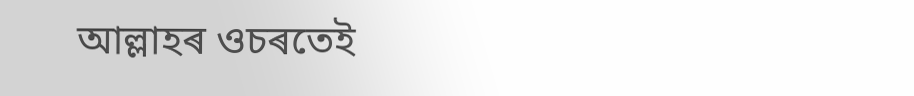আল্লাহৰ ওচৰতেই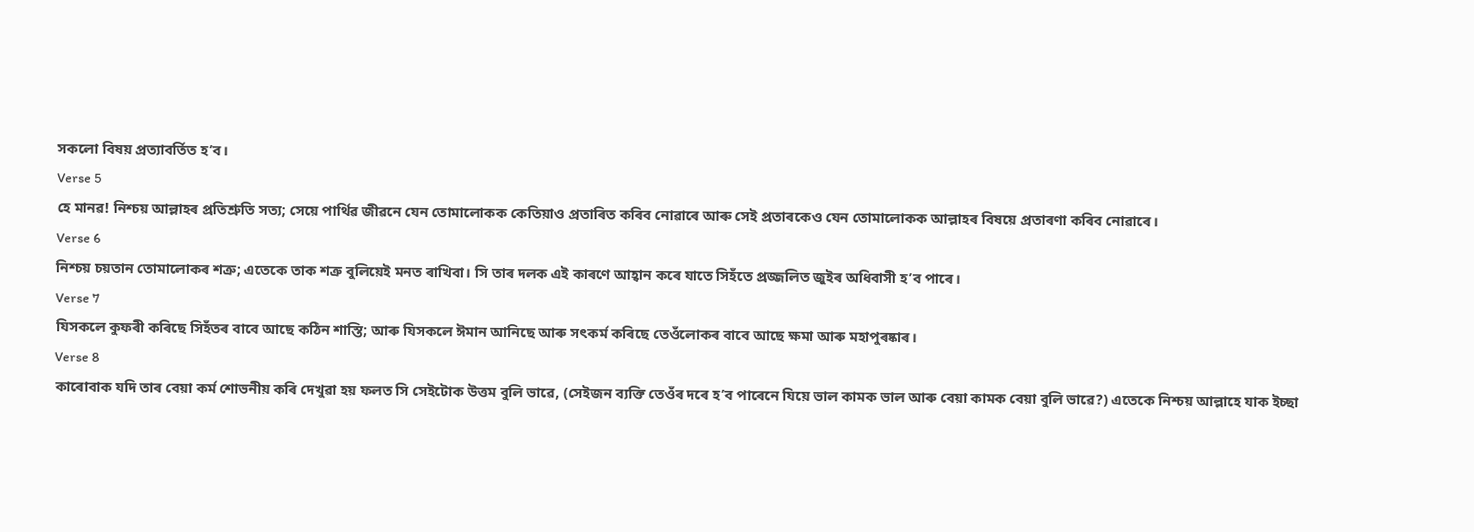সকলো বিষয় প্ৰত্যাবৰ্তিত হ’ব।
Verse 5
হে মানৱ! নিশ্চয় আল্লাহৰ প্ৰতিশ্ৰুতি সত্য; সেয়ে পাৰ্থিৱ জীৱনে যেন তোমালোকক কেতিয়াও প্ৰতাৰিত কৰিব নোৱাৰে আৰু সেই প্ৰতাৰকেও যেন তোমালোকক আল্লাহৰ বিষয়ে প্ৰতাৰণা কৰিব নোৱাৰে।
Verse 6
নিশ্চয় চয়তান তোমালোকৰ শত্ৰু; এতেকে তাক শত্ৰু বুলিয়েই মনত ৰাখিবা। সি তাৰ দলক এই কাৰণে আহ্বান কৰে যাতে সিহঁতে প্ৰজ্জলিত জুইৰ অধিবাসী হ’ব পাৰে।
Verse 7
যিসকলে কুফৰী কৰিছে সিহঁতৰ বাবে আছে কঠিন শাস্তি; আৰু যিসকলে ঈমান আনিছে আৰু সৎকৰ্ম কৰিছে তেওঁলোকৰ বাবে আছে ক্ষমা আৰু মহাপুৰষ্কাৰ।
Verse 8
কাৰোবাক যদি তাৰ বেয়া কৰ্ম শোভনীয় কৰি দেখুৱা হয় ফলত সি সেইটোক উত্তম বুলি ভাৱে, (সেইজন ব্যক্তি তেওঁৰ দৰে হ’ব পাৰেনে যিয়ে ভাল কামক ভাল আৰু বেয়া কামক বেয়া বুলি ভাৱে?) এতেকে নিশ্চয় আল্লাহে যাক ইচ্ছা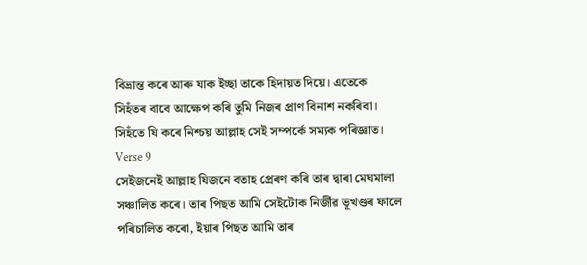বিভ্ৰান্ত কৰে আৰু যাক ইচ্ছা তাকে হিদায়ত দিয়ে। এতেকে সিহঁতৰ বাবে আক্ষেপ কৰি তুমি নিজৰ প্ৰাণ বিনাশ নকৰিবা। সিহঁতে যি কৰে নিশ্চয় আল্লাহ সেই সম্পৰ্কে সম্যক পৰিজ্ঞাত।
Verse 9
সেইজনেই আল্লাহ যিজনে বতাহ প্ৰেৰণ কৰি তাৰ দ্বাৰা মেঘমালা সঞ্চালিত কৰে। তাৰ পিছত আমি সেইটোক নিৰ্জীৱ ভূখণ্ডৰ ফালে পৰিচালিত কৰো, ইয়াৰ পিছত আমি তাৰ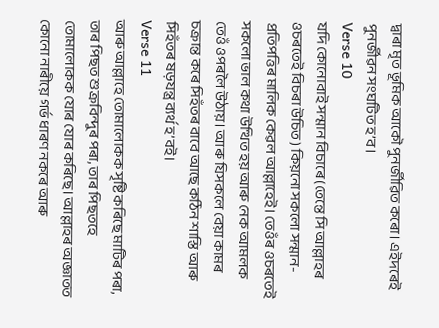দ্বাৰা মৃত ভূমিক আকৌ পুনৰ্জীৱিত কৰো। এইদৰেই পুনৰ্জীৱন সংঘটিত হ’ব।
Verse 10
যদি কোনোবাই সন্মান বিচাৰে (তেন্তে সি আল্লাহৰ ওচৰতেই বিচৰা উচিত) কিয়নো সকলো সন্মান-প্ৰতিপত্তিৰ মালিক কেৱল আল্লাহেই। তেওঁৰ ওচৰতেই সকলো ভাল কথা উত্থিত হয় আৰু নেক আমলক তেওঁ ওপৰলৈ উঠায়। আৰু যিসকলে বেয়া কামৰ চক্ৰান্ত কৰে সিহঁতৰ বাবে আছে কঠিন শাস্তি আৰু সিহঁতৰ ষড়যন্ত্ৰ ব্যৰ্থ হ’বই।
Verse 11
আৰু আল্লাহে তোমালোকক সৃষ্টি কৰিছে মাটিৰ পৰা, তাৰ পিছত শুক্ৰবিন্দুৰ পৰা, তাৰ পিছতহে তোমালোকক যোৰ যোৰ কৰিছে। আল্লাহৰ অজ্ঞাতত কোনো নাৰীয়ে গৰ্ভ ধাৰণ নকৰে আৰু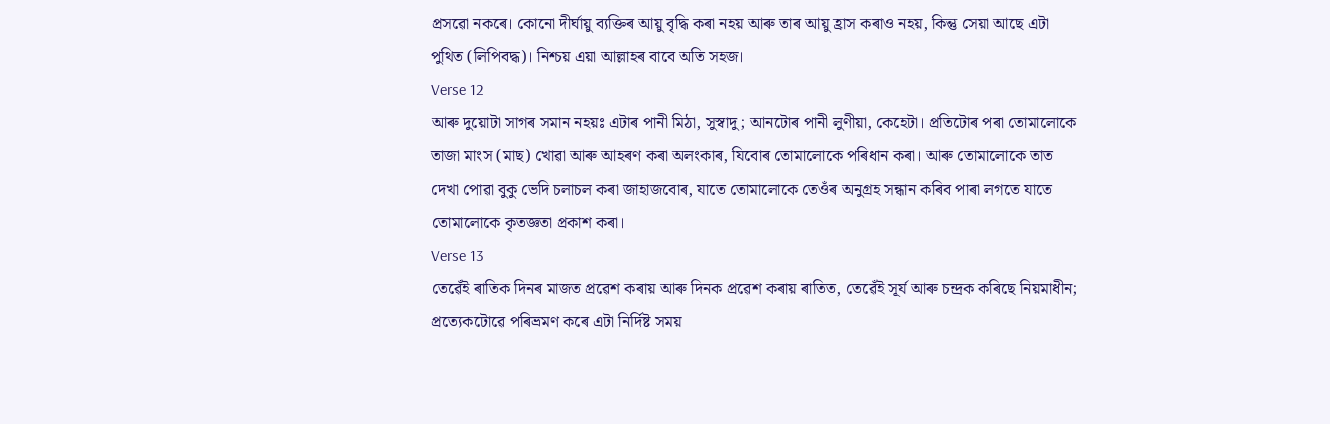প্ৰসৱো নকৰে। কোনো দীৰ্ঘায়ু ব্যক্তিৰ আয়ু বৃদ্ধি কৰা নহয় আৰু তাৰ আয়ু হ্ৰাস কৰাও নহয়, কিন্তু সেয়া আছে এটা পুথিত (লিপিবদ্ধ)। নিশ্চয় এয়া আল্লাহৰ বাবে অতি সহজ।
Verse 12
আৰু দুয়োটা সাগৰ সমান নহয়ঃ এটাৰ পানী মিঠা, সুস্বাদু; আনটোৰ পানী লুণীয়া, কেহেটা। প্ৰতিটোৰ পৰা তোমালোকে তাজা মাংস (মাছ) খোৱা আৰু আহৰণ কৰা অলংকাৰ, যিবোৰ তোমালোকে পৰিধান কৰা। আৰু তোমালোকে তাত দেখা পোৱা বুকু ভেদি চলাচল কৰা জাহাজবোৰ, যাতে তোমালোকে তেওঁৰ অনুগ্ৰহ সন্ধান কৰিব পাৰা লগতে যাতে তোমালোকে কৃতজ্ঞতা প্ৰকাশ কৰা।
Verse 13
তেৱেঁই ৰাতিক দিনৰ মাজত প্ৰৱেশ কৰায় আৰু দিনক প্ৰৱেশ কৰায় ৰাতিত, তেৱেঁই সূৰ্য আৰু চন্দ্ৰক কৰিছে নিয়মাধীন; প্ৰত্যেকটোৱে পৰিভ্ৰমণ কৰে এটা নিৰ্দিষ্ট সময়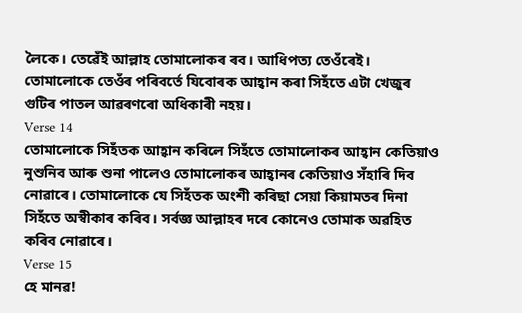লৈকে। তেৱেঁই আল্লাহ তোমালোকৰ ৰব। আধিপত্য তেওঁৰেই। তোমালোকে তেওঁৰ পৰিবৰ্তে যিবোৰক আহ্বান কৰা সিহঁতে এটা খেজুৰ গুটিৰ পাতল আৱৰণৰো অধিকাৰী নহয়।
Verse 14
তোমালোকে সিহঁতক আহ্বান কৰিলে সিহঁতে তোমালোকৰ আহ্বান কেতিয়াও নুশুনিব আৰু শুনা পালেও তোমালোকৰ আহ্বানৰ কেতিয়াও সঁহাৰি দিব নোৱাৰে। তোমালোকে যে সিহঁতক অংশী কৰিছা সেয়া কিয়ামতৰ দিনা সিহঁতে অস্বীকাৰ কৰিব। সৰ্বজ্ঞ আল্লাহৰ দৰে কোনেও তোমাক অৱহিত কৰিব নোৱাৰে।
Verse 15
হে মানৱ!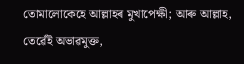তোমালোকেহে আল্লাহৰ মুখাপেক্ষী; আৰু আল্লাহ, তেৱেঁই অভাৱমুক্ত,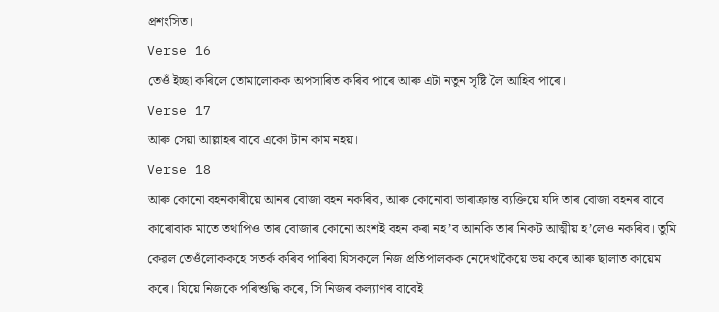প্ৰশংসিত।
Verse 16
তেওঁ ইচ্ছা কৰিলে তোমালোকক অপসাৰিত কৰিব পাৰে আৰু এটা নতুন সৃষ্টি লৈ আহিব পাৰে।
Verse 17
আৰু সেয়া আল্লাহৰ বাবে একো টান কাম নহয়।
Verse 18
আৰু কোনো বহনকাৰীয়ে আনৰ বোজা বহন নকৰিব, আৰু কোনোবা ভাৰাক্ৰান্ত ব্যক্তিয়ে যদি তাৰ বোজা বহনৰ বাবে কাৰোবাক মাতে তথাপিও তাৰ বোজাৰ কোনো অংশই বহন কৰা নহ’ব আনকি তাৰ নিকট আত্মীয় হ’লেও নকৰিব। তুমি কেৱল তেওঁলোককহে সতৰ্ক কৰিব পাৰিবা যিসকলে নিজ প্ৰতিপালকক নেদেখাকৈয়ে ভয় কৰে আৰু ছালাত কায়েম কৰে। যিয়ে নিজকে পৰিশুদ্ধি কৰে, সি নিজৰ কল্যাণৰ বাবেই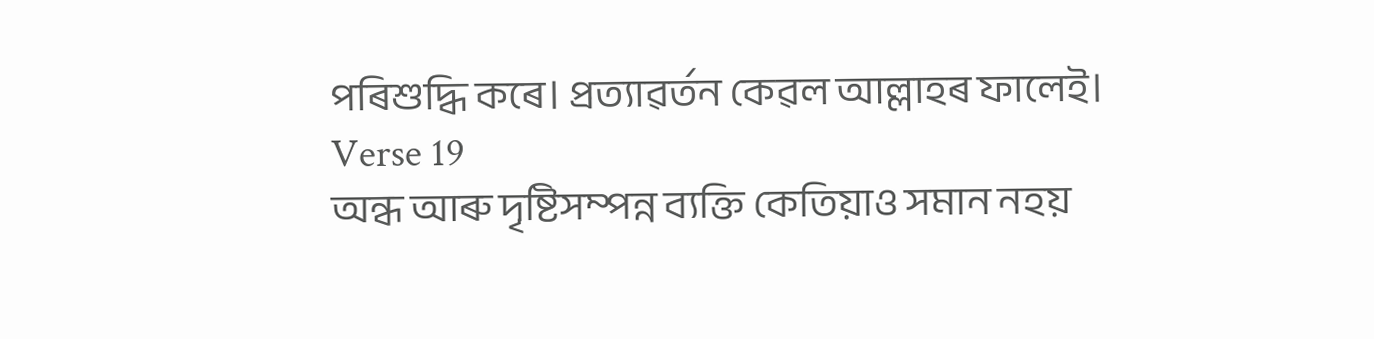পৰিশুদ্ধি কৰে। প্ৰত্যাৱৰ্তন কেৱল আল্লাহৰ ফালেই।
Verse 19
অন্ধ আৰু দৃষ্টিসম্পন্ন ব্যক্তি কেতিয়াও সমান নহয়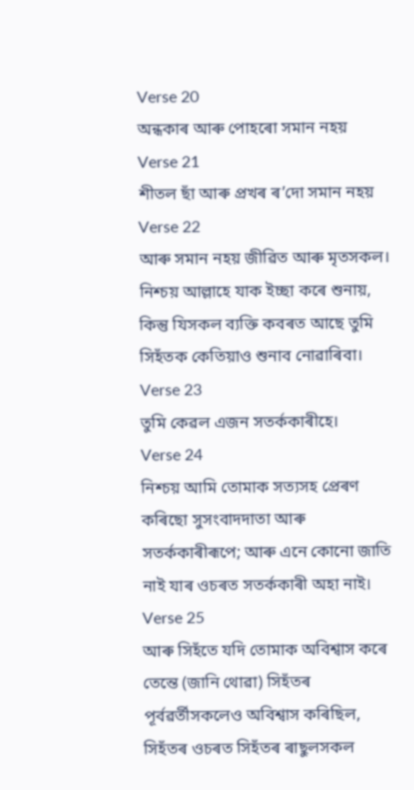Verse 20
অন্ধকাৰ আৰু পোহৰো সমান নহয়
Verse 21
শীতল ছাঁ আৰু প্ৰখৰ ৰ’দো সমান নহয়
Verse 22
আৰু সমান নহয় জীৱিত আৰু মৃতসকল। নিশ্চয় আল্লাহে যাক ইচ্ছা কৰে শুনায়, কিন্তু যিসকল ব্যক্তি কবৰত আছে তুমি সিহঁতক কেতিয়াও শুনাব নোৱাৰিবা।
Verse 23
তুমি কেৱল এজন সতৰ্ককাৰীহে।
Verse 24
নিশ্চয় আমি তোমাক সত্যসহ প্ৰেৰণ কৰিছো সুসংবাদদাতা আৰু সতৰ্ককাৰীৰূপে; আৰু এনে কোনো জাতি নাই যাৰ ওচৰত সতৰ্ককাৰী অহা নাই।
Verse 25
আৰু সিহঁতে যদি তোমাক অবিশ্বাস কৰে তেন্তে (জানি থোৱা) সিহঁতৰ পূৰ্বৱৰ্তীসকলেও অবিশ্বাস কৰিছিল, সিহঁতৰ ওচৰত সিহঁতৰ ৰাছুলসকল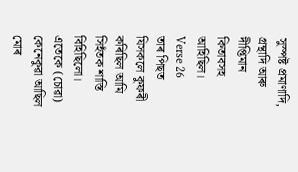সুস্পষ্ট প্ৰমাণাদি, গ্ৰন্থাদি আৰু দীপ্তিমান কিতাবসহ আহিছিল।
Verse 26
তাৰ পিছত যিসকলে কুফৰী কৰিছিল আমি সিহঁতক শাস্তি বিহিছিলো। এতেকে (চোৱা) কেনেকুৱা আছিল মোৰ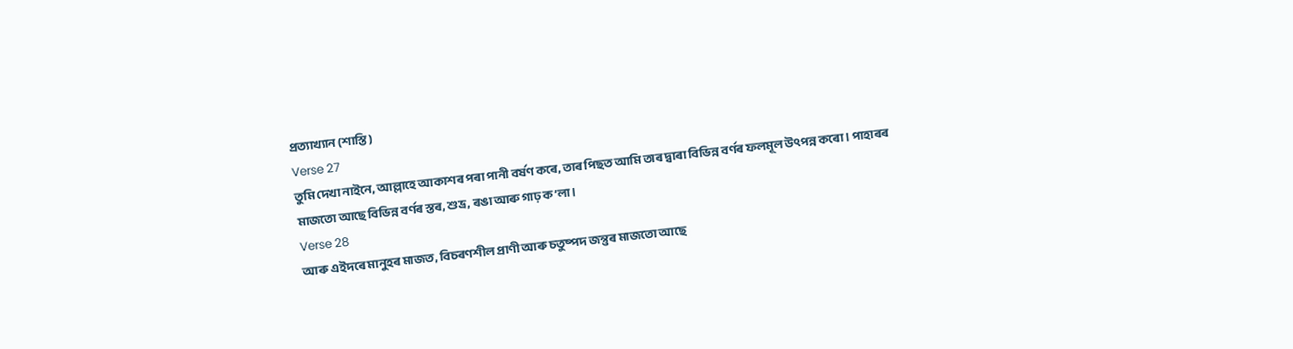প্ৰত্যাখ্যান (শাস্তি)
Verse 27
তুমি দেখা নাইনে, আল্লাহে আকাশৰ পৰা পানী বৰ্ষণ কৰে, তাৰ পিছত আমি তাৰ দ্বাৰা বিভিন্ন বৰ্ণৰ ফলমূল উৎপন্ন কৰো। পাহাৰৰ মাজতো আছে বিভিন্ন বৰ্ণৰ স্তৰ, শুভ্ৰ, ৰঙা আৰু গাঢ় ক’লা।
Verse 28
আৰু এইদৰে মানুহৰ মাজত, বিচৰণশীল প্ৰাণী আৰু চতুষ্পদ জন্তুৰ মাজতো আছে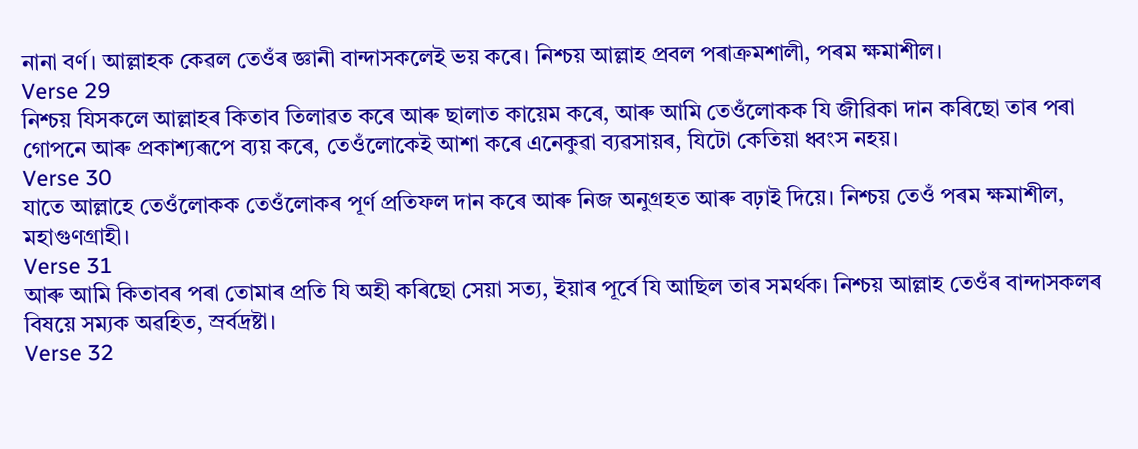নানা বৰ্ণ। আল্লাহক কেৱল তেওঁৰ জ্ঞানী বান্দাসকলেই ভয় কৰে। নিশ্চয় আল্লাহ প্ৰবল পৰাক্ৰমশালী, পৰম ক্ষমাশীল।
Verse 29
নিশ্চয় যিসকলে আল্লাহৰ কিতাব তিলাৱত কৰে আৰু ছালাত কায়েম কৰে, আৰু আমি তেওঁলোকক যি জীৱিকা দান কৰিছো তাৰ পৰা গোপনে আৰু প্ৰকাশ্যৰূপে ব্যয় কৰে, তেওঁলোকেই আশা কৰে এনেকুৱা ব্যৱসায়ৰ, যিটো কেতিয়া ধ্বংস নহয়।
Verse 30
যাতে আল্লাহে তেওঁলোকক তেওঁলোকৰ পূৰ্ণ প্ৰতিফল দান কৰে আৰু নিজ অনুগ্ৰহত আৰু বঢ়াই দিয়ে। নিশ্চয় তেওঁ পৰম ক্ষমাশীল, মহাগুণগ্ৰাহী।
Verse 31
আৰু আমি কিতাবৰ পৰা তোমাৰ প্ৰতি যি অহী কৰিছো সেয়া সত্য, ইয়াৰ পূৰ্বে যি আছিল তাৰ সমৰ্থক। নিশ্চয় আল্লাহ তেওঁৰ বান্দাসকলৰ বিষয়ে সম্যক অৱহিত, স্ৰৰ্বদ্ৰষ্টা।
Verse 32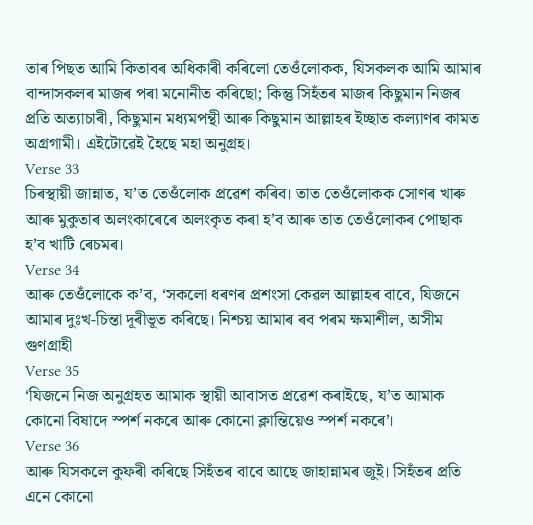তাৰ পিছত আমি কিতাবৰ অধিকাৰী কৰিলো তেওঁলোকক, যিসকলক আমি আমাৰ বান্দাসকলৰ মাজৰ পৰা মনোনীত কৰিছো; কিন্তু সিহঁতৰ মাজৰ কিছুমান নিজৰ প্ৰতি অত্যাচাৰী, কিছুমান মধ্যমপন্থী আৰু কিছুমান আল্লাহৰ ইচ্ছাত কল্যাণৰ কামত অগ্ৰগামী। এইটোৱেই হৈছে মহা অনুগ্ৰহ।
Verse 33
চিৰস্থায়ী জান্নাত, য’ত তেওঁলোক প্ৰৱেশ কৰিব। তাত তেওঁলোকক সোণৰ খাৰু আৰু মুকুতাৰ অলংকাৰেৰে অলংকৃত কৰা হ’ব আৰু তাত তেওঁলোকৰ পোছাক হ’ব খাটি ৰেচমৰ।
Verse 34
আৰু তেওঁলোকে ক’ব, ‘সকলো ধৰণৰ প্ৰশংসা কেৱল আল্লাহৰ বাবে, যিজনে আমাৰ দুঃখ-চিন্তা দূৰীভূত কৰিছে। নিশ্চয় আমাৰ ৰব পৰম ক্ষমাশীল, অসীম গুণগ্ৰাহী
Verse 35
‘যিজনে নিজ অনুগ্ৰহত আমাক স্থায়ী আবাসত প্ৰৱেশ কৰাইছে, য’ত আমাক কোনো বিষাদে স্পৰ্শ নকৰে আৰু কোনো ক্লান্তিয়েও স্পৰ্শ নকৰে’।
Verse 36
আৰু যিসকলে কুফৰী কৰিছে সিহঁতৰ বাবে আছে জাহান্নামৰ জুই। সিহঁতৰ প্ৰতি এনে কোনো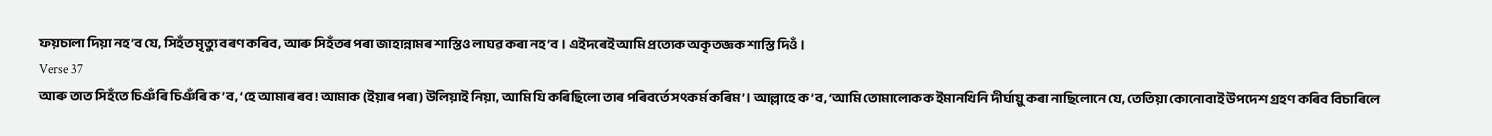ফয়চালা দিয়া নহ’ব যে, সিহঁত মৃত্যু বৰণ কৰিব, আৰু সিহঁতৰ পৰা জাহান্নামৰ শাস্তিও লাঘৱ কৰা নহ’ব। এইদৰেই আমি প্ৰত্যেক অকৃতজ্ঞক শাস্তি দিওঁ।
Verse 37
আৰু তাত সিহঁতে চিঞঁৰি চিঞঁৰি ক’ব, ‘হে আমাৰ ৰব! আমাক (ইয়াৰ পৰা) উলিয়াই নিয়া, আমি যি কৰিছিলো তাৰ পৰিবৰ্তে সৎকৰ্ম কৰিম’। আল্লাহে ক’ব, ‘আমি তোমালোকক ইমানখিনি দীৰ্ঘায়ু কৰা নাছিলোনে যে, তেতিয়া কোনোবাই উপদেশ গ্ৰহণ কৰিব বিচাৰিলে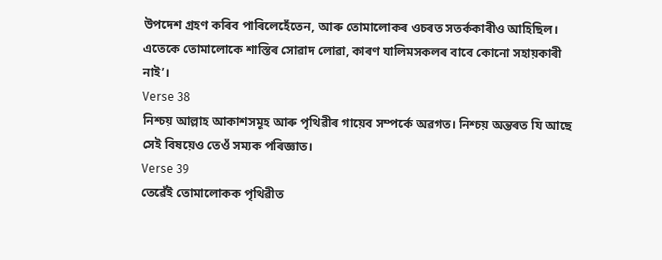উপদেশ গ্ৰহণ কৰিব পাৰিলেহেঁতেন, আৰু তোমালোকৰ ওচৰত সতৰ্ককাৰীও আহিছিল। এতেকে তোমালোকে শাস্তিৰ সোৱাদ লোৱা, কাৰণ যালিমসকলৰ বাবে কোনো সহায়কাৰী নাই’।
Verse 38
নিশ্চয় আল্লাহ আকাশসমূহ আৰু পৃথিৱীৰ গায়েব সম্পৰ্কে অৱগত। নিশ্চয় অন্তৰত যি আছে সেই বিষয়েও তেওঁ সম্যক পৰিজ্ঞাত।
Verse 39
তেৱেঁই তোমালোকক পৃথিৱীত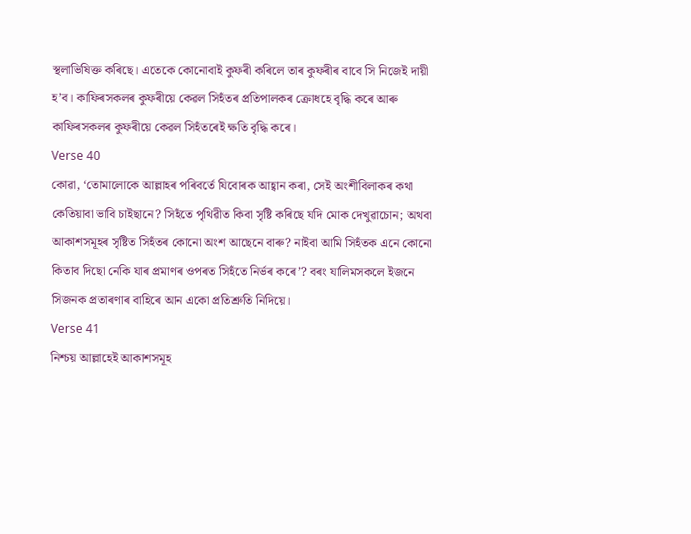স্থলাভিষিক্ত কৰিছে। এতেকে কোনোবাই কুফৰী কৰিলে তাৰ কুফৰীৰ বাবে সি নিজেই দায়ী হ’ব। কাফিৰসকলৰ কুফৰীয়ে কেৱল সিহঁতৰ প্ৰতিপালকৰ ক্ৰোধহে বৃদ্ধি কৰে আৰু কাফিৰসকলৰ কুফৰীয়ে কেৱল সিহঁতৰেই ক্ষতি বৃদ্ধি কৰে।
Verse 40
কোৱা, ‘তোমালোকে আল্লাহৰ পৰিবৰ্তে যিবোৰক আহ্বান কৰা, সেই অংশীবিলাকৰ কথা কেতিয়াবা ভাবি চাইছানে? সিহঁতে পৃথিৱীত কিবা সৃষ্টি কৰিছে যদি মোক দেখুৱাচোন; অথবা আকাশসমূহৰ সৃষ্টিত সিহঁতৰ কোনো অংশ আছেনে বাৰু? নাইবা আমি সিহঁতক এনে কোনো কিতাব দিছো নেকি যাৰ প্ৰমাণৰ ওপৰত সিহঁতে নিৰ্ভৰ কৰে’? বৰং যালিমসকলে ইজনে সিজনক প্ৰতাৰণাৰ বাহিৰে আন একো প্ৰতিশ্ৰুতি নিদিয়ে।
Verse 41
নিশ্চয় আল্লাহেই আকাশসমূহ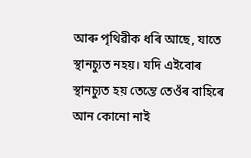আৰু পৃথিৱীক ধৰি আছে, যাতে স্থানচ্যুত নহয়। যদি এইবোৰ স্থানচ্যুত হয় তেন্তে তেওঁৰ বাহিৰে আন কোনো নাই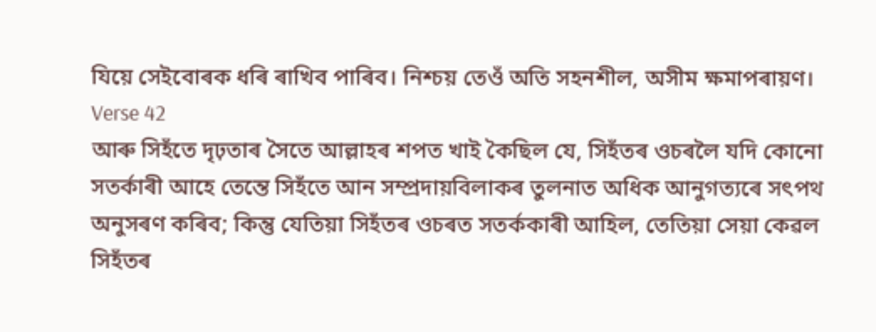যিয়ে সেইবোৰক ধৰি ৰাখিব পাৰিব। নিশ্চয় তেওঁ অতি সহনশীল, অসীম ক্ষমাপৰায়ণ।
Verse 42
আৰু সিহঁতে দৃঢ়তাৰ সৈতে আল্লাহৰ শপত খাই কৈছিল যে, সিহঁতৰ ওচৰলৈ যদি কোনো সতৰ্কাৰী আহে তেন্তে সিহঁতে আন সম্প্ৰদায়বিলাকৰ তুলনাত অধিক আনুগত্যৰে সৎপথ অনুসৰণ কৰিব; কিন্তু যেতিয়া সিহঁতৰ ওচৰত সতৰ্ককাৰী আহিল, তেতিয়া সেয়া কেৱল সিহঁতৰ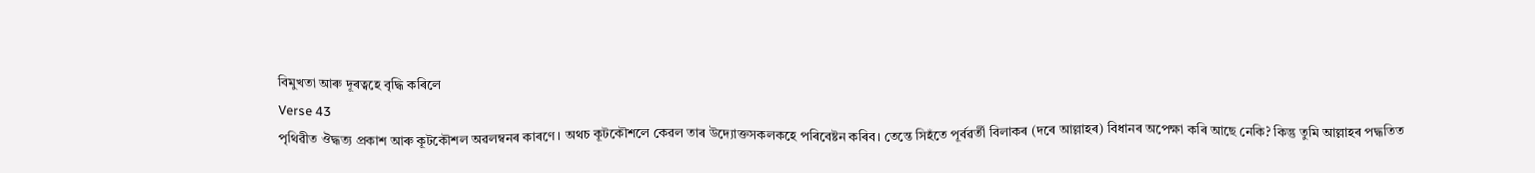বিমুখতা আৰু দূৰত্বহে বৃদ্ধি কৰিলে
Verse 43
পৃথিৱীত ঔদ্ধত্য প্ৰকাশ আৰু কূটকৌশল অৱলম্বনৰ কাৰণে। অথচ কূটকৌশলে কেৱল তাৰ উদ্যোক্তসকলকহে পৰিবেষ্টন কৰিব। তেন্তে সিহঁতে পূৰ্বৱৰ্তী বিলাকৰ (দৰে আল্লাহৰ) বিধানৰ অপেক্ষা কৰি আছে নেকি? কিন্তু তুমি আল্লাহৰ পদ্ধতিত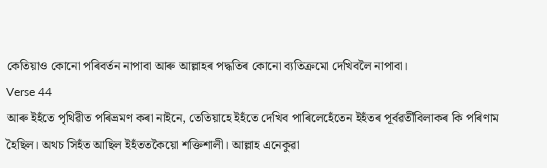কেতিয়াও কোনো পৰিবৰ্তন নাপাবা আৰু আল্লাহৰ পদ্ধতিৰ কোনো ব্যতিক্ৰমো দেখিবলৈ নাপাবা।
Verse 44
আৰু ইহঁতে পৃথিৱীত পৰিভ্ৰমণ কৰা নাইনে, তেতিয়াহে ইহঁতে দেখিব পাৰিলেহেঁতেন ইহঁতৰ পূৰ্বৱৰ্তীবিলাকৰ কি পৰিণাম হৈছিল। অথচ সিহঁত আছিল ইহঁততকৈয়ো শক্তিশালী। আল্লাহ এনেকুৱা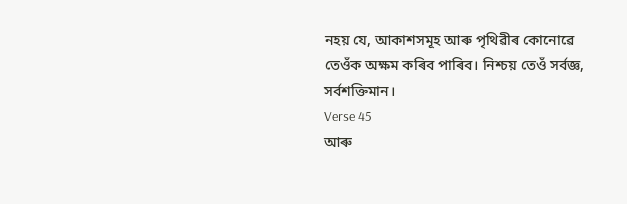নহয় যে, আকাশসমূহ আৰু পৃথিৱীৰ কোনোৱে তেওঁক অক্ষম কৰিব পাৰিব। নিশ্চয় তেওঁ সৰ্বজ্ঞ, সৰ্বশক্তিমান।
Verse 45
আৰু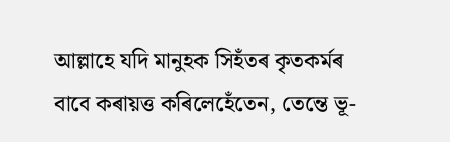আল্লাহে যদি মানুহক সিহঁতৰ কৃতকৰ্মৰ বাবে কৰায়ত্ত কৰিলেহেঁতেন, তেন্তে ভূ-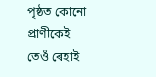পৃষ্ঠত কোনো প্ৰাণীকেই তেওঁ ৰেহাই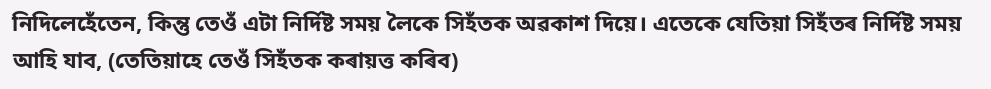নিদিলেহেঁতেন, কিন্তু তেওঁ এটা নিৰ্দিষ্ট সময় লৈকে সিহঁতক অৱকাশ দিয়ে। এতেকে যেতিয়া সিহঁতৰ নিৰ্দিষ্ট সময় আহি যাব, (তেতিয়াহে তেওঁ সিহঁতক কৰায়ত্ত কৰিব)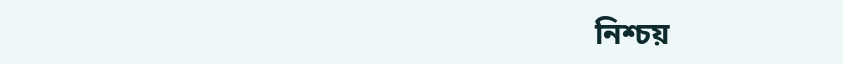নিশ্চয়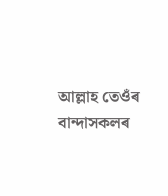আল্লাহ তেওঁৰ বান্দাসকলৰ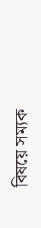বিষয়ে সম্যক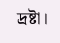দ্ৰষ্টা।